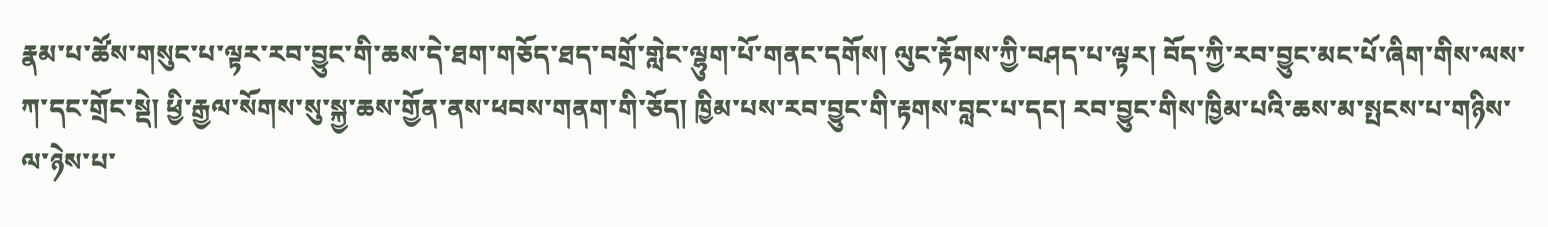རྣམ་པ་ཚོས་གསུང་པ་ལྟར་རབ་བྱུང་གི་ཆས་དེ་ཐག་གཅོད་ཐད་བགྲོ་གླེང་ལྷུག་པོ་གནང་དགོས། ལུང་རྟོགས་ཀྱི་བཤད་པ་ལྟར། བོད་ཀྱི་རབ་བྱུང་མང་པོ་ཞིག་གིས་ལས་ཀ་དང་གྲོང་སྡེ། ཕྱི་རྒྱལ་སོགས་སུ་སྐྱ་ཆས་གྱོན་ནས་ཕབས་གནག་གི་ཅོད། ཁྱིམ་པས་རབ་བྱུང་གི་རྟགས་བླང་པ་དང། རབ་བྱུང་གིས་ཁྱིམ་པའི་ཆས་མ་སྤངས་པ་གཉིས་ལ་ཉེས་པ་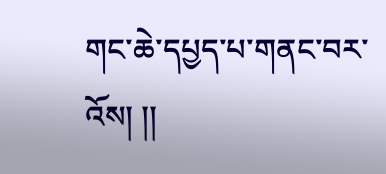གང་ཆེ་དཔྱད་པ་གནང་བར་འོས། །།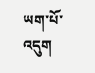ཡག་པོ་འདུག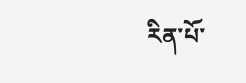རིན་པོ་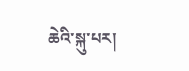ཆེའི་སྐུ་པར།